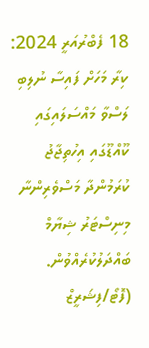18 ފެބްރުއަރީ 2024: ކިރާ މަހަށް ފައިސާ ނުލިބި ލަސްވާ މައްސަލައިގައި ކޫއްޑޫގައި އިހުތިޖާޖު ކުރަމުންދާ މަސްވެރިންނާ މިނިސްޓަރު ޝިޔާމް ބައްދަލުކުރެއްވުން. (ފޮޓޯ/ފިޝަރީޒް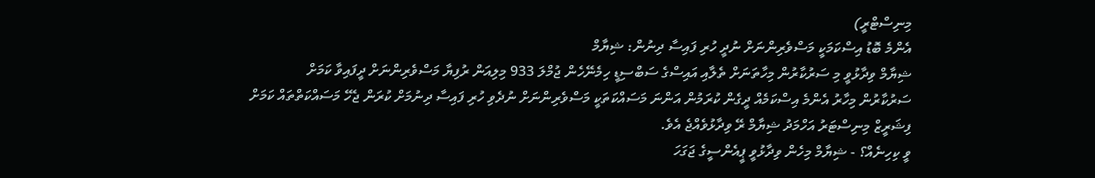މިނިސްޓްރީ)
އެންމެ ބޮޑު އިސްކަމަކީ މަސްވެރިންނަށް ނުދީ ހުރި ފައިސާ ދިނުން: ޝިޔާމް
ޝިޔާމް ވިދާޅުވީ މި ސަރުކާރުން މިހާތަނަށް ތެލާއި އައިސްގެ ސަބްސިޑީ ހިމެނޭހެން ޖުމްލަ 933 މިލިއަން ރުފިޔާ މަސްވެރިންނަށް ދީފައިވާ ކަމަށް
ސަރުކާރުން މިހާރު އެންމެ އިސްކަމެއް ދީގެން ކުރަމުން އަންނަ މަސައްކަތަކީ މަސްވެރިންނަށް ނުދެވި ހުރި ފައިސާ ދިނުމަށް ކުރަން ޖެހޭ މަސައްކަތްތައް ކަމަށް ފިޝަރީޒް މިނިސްޓަރު އަހްމަދު ޝިޔާމް ރޭ ވިދާޅުވެއްޖެ އެވެ.
ވީ ކިހިނެއް؟ - ޝިޔާމް މިހެން ވިދާޅުވީ ޕީއެންސީގެ ޖަގަހަ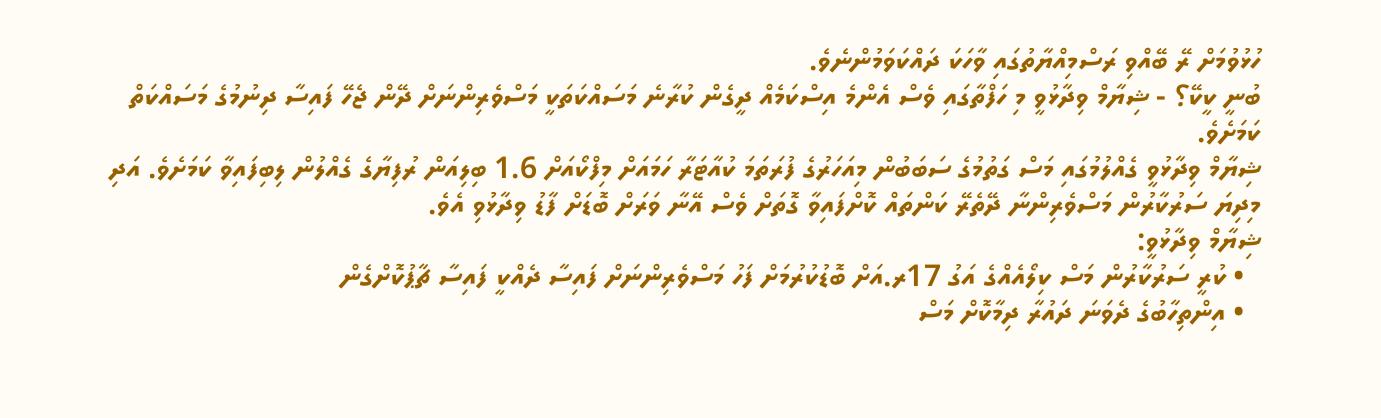ހުޅުވުމަށް ރޭ ބޭއްވި ރަސްމިއްޔާތުގައި ވާހަކަ ދައްކަވަމުންނެވެ.
ބުނީ ކީކޭ؟ - ޝިޔާމް ވިދާޅުވީ މި ހަފްތާގައި ވެސް އެންމެ އިސްކަމެއް ދީގެން ކުރާނެ މަސައްކަތަކީ މަސްވެރިންނަށް ދޭން ޖެހޭ ފައިސާ ދިނުމުގެ މަސައްކަތް ކަމަށެވެ.
ޝިޔާމް ވިދާޅުވީ ގެއްލުމުގައި މަސް ގަތުމުގެ ސަބަބުން މިއަހަރުގެ ފުރަތަމަ ކުއާޓަރާ ހަމައަށް މިފްކޯއަށް 1.6 ބިލިއަން ރުފިޔާގެ ގެއްލުން ލިބިފައިވާ ކަމަށެވެ. އަދި މިދިޔަ ސަރުކާރުން މަސްވެރިންނާ ދޭތެރޭ ކަންތައް ކޮށްފައިވާ ގޮތަށް ވެސް އޭނާ ވަރަށް ބޮޑަށް ފާޑު ވިދާޅުވި އެވެ.
ޝިޔާމް ވިދާޅުވީ:
  • ކުރީ ސަރުކާރުން މަސް ކިލޯއެއްގެ އަގު 17ރ.އަށް ބޮޑުކުރުމަށް ފަހު މަސްވެރިންނަށް ފައިސާ ދެއްކީ ފައިސާ ޗާޕުކޮށްގެން
  • އިންތިހާބުގެ ދެވަނަ ދައުރާ ދިމާކޮށް މަސް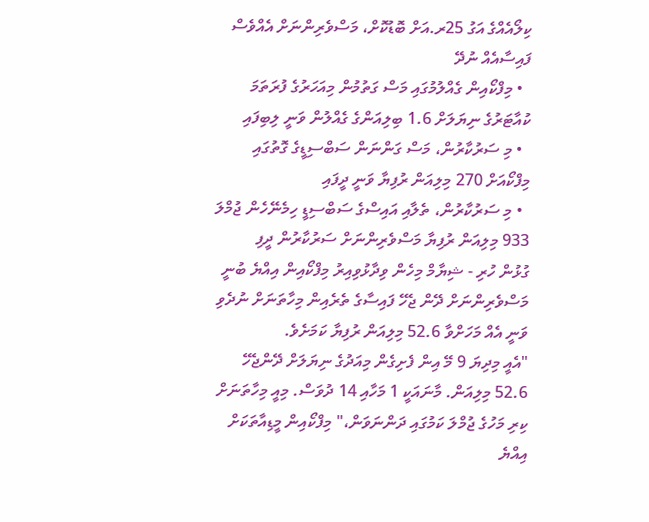ކިލޯއެއްގެ އަގު 25ރ.އަށް ބޮޑުކޮށް، މަސްވެރިންނަށް އެއްވެސް ފައިސާއެއް ނުދޭ
  • މިފްކޯއިން ގެއްލުމުގައި މަސް ގަތުމުން މިއަހަރުގެ ފުރަތަމަ ކުއާޓަރުގެ ނިޔަލަށް 1.6 ބިލިއަންގެ ގެއްލުން ވަނީ ލިބިފައި
  • މި ސަރުކާރުން، މަސް ގަންނަން ސަބްސިޑީގެ ގޮތުގައި މިފްކޯއަށް 270 މިލިއަން ރުފިޔާ ވަނީ ދީފައި
  • މި ސަރުކާރުން، ތެލާއި އައިސްގެ ސަބްސިޑީ ހިމެނޭހެން ޖުމްލަ 933 މިލިއަން ރުފިޔާ މަސްވެރިންނަށް ސަރުކާރުން ދީފި
ގުޅުން ހުރި - ޝިޔާމް މިހެން ވިދާޅުވިއިރު މިފްކޯއިން އިއްޔެ ބުނީ މަސްވެރިންނަށް ދޭން ޖެހޭ ފައިސާގެ ތެރެއިން މިހާތަނަށް ނުދެވި ވަނީ އެއް މަހަށްވާ 52.6 މިލިއަން ރުފިޔާ ކަމަށެވެ.
"އެއީ މިދިޔަ 9 މޭ އިން ފެށިގެން މިއަދުގެ ނިޔަލަށް ދޭންޖެހޭ 52.6 މިލިއަން. މާނައަކީ 1 މަހާއި 14 ދުވަސް. މިއީ މިހާތަނަށް ކިރި މަހުގެ ޖުމްލަ ކަމުގައި ދަންނަވަން،" މިފްކޯއިން މީޑިއާތަކަށް އިއްޔެ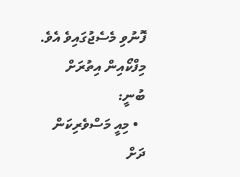ފޮނުވި މެސެޖުގައިވެ އެވެ.
މިފްކޯއިން އިތުރަށް ބުނީ:
  • މިއީ މަސްވެރިކަން ދަށް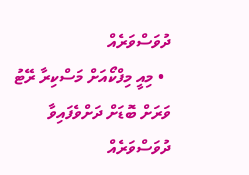ދުވަސްވަރެއް
  • މިއީ މިފްކޯއަށް މަސްކިރާ ރޭޓު ވަރަށް ބޮޑަށް ދަށްވެފައިވާ ދުވަސްވަރެއް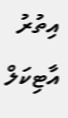އިތުރު އާޓިކަލް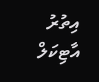އިތުރު އާޓިކަލް